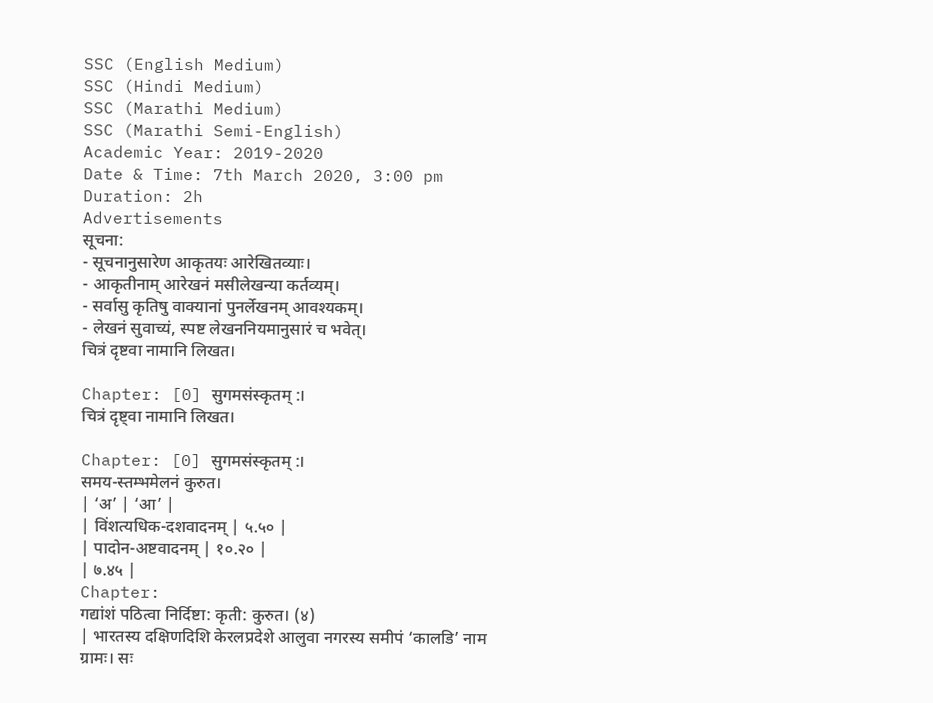SSC (English Medium)
SSC (Hindi Medium)
SSC (Marathi Medium)
SSC (Marathi Semi-English)
Academic Year: 2019-2020
Date & Time: 7th March 2020, 3:00 pm
Duration: 2h
Advertisements
सूचना:
- सूचनानुसारेण आकृतयः आरेखितव्याः।
- आकृतीनाम् आरेखनं मसीलेखन्या कर्तव्यम्।
- सर्वासु कृतिषु वाक्यानां पुनर्लेखनम् आवश्यकम्।
- लेखनं सुवाच्यं, स्पष्ट लेखननियमानुसारं च भवेत्।
चित्रं दृष्टवा नामानि लिखत।

Chapter: [0] सुगमसंस्कृतम् :।
चित्रं दृष्ट्वा नामानि लिखत।

Chapter: [0] सुगमसंस्कृतम् :।
समय-स्तम्भमेलनं कुरुत।
| ‘अ’ | ‘आ’ |
| विंशत्यधिक-दशवादनम् | ५.५० |
| पादोन-अष्टवादनम् | १०.२० |
| ७.४५ |
Chapter:
गद्यांशं पठित्वा निर्दिष्टा: कृती: कुरुत। (४)
| भारतस्य दक्षिणदिशि केरलप्रदेशे आलुवा नगरस्य समीपं ‘कालडि’ नाम ग्रामः। सः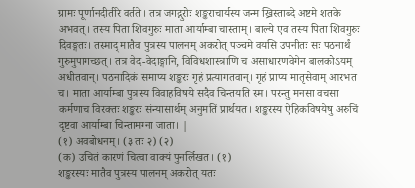ग्रामः पूर्णानदीतीरे वर्तते। तत्र जगद्गुरोः शङ्कराचार्यस्य जन्म ख्रिस्ताब्दे अष्टमे शतके अभवत्। तस्य पिता शिवगुरुः माता आर्याम्बा चास्ताम्। बाल्ये एव तस्य पिता शिवगुरुः दिवङ्गतः। तस्माद् मातैव पुत्रस्य पालनम् अकरोत् पञ्चमे वयसि उपनीतः सः पठनार्थं गुरुमुपागच्छत्। तत्र वेद-वेदाङ्गानि, विविधशास्त्राणि च असाधारणवेगेन बालकोऽयम् अधीतवान्। पठनादिकं समाप्य शङ्करः गृहं प्रत्यागतवान्। गृहं प्राप्य मातृसेवाम् आरभत च। माता आर्याम्बा पुत्रस्य विवाहविषये सदैव चिन्तयति स्म। परन्तु मनसा वचसा कर्मणाच विरक्तः शङ्करः संन्यासार्थम् अनुमतिं प्रार्थयत। शङ्करस्य ऐहिकविषयेषु अरुचिं दृष्टवा आर्याम्बा चिन्तामग्ना जाता। |
(१) अवबोधनम्। (३ तः २) (२)
(क) उचितं कारणं चित्वा वाक्यं पुनर्लिखत। (१)
शङ्करस्यः मातैव पुत्रस्य पालनम् अकरोत् यतः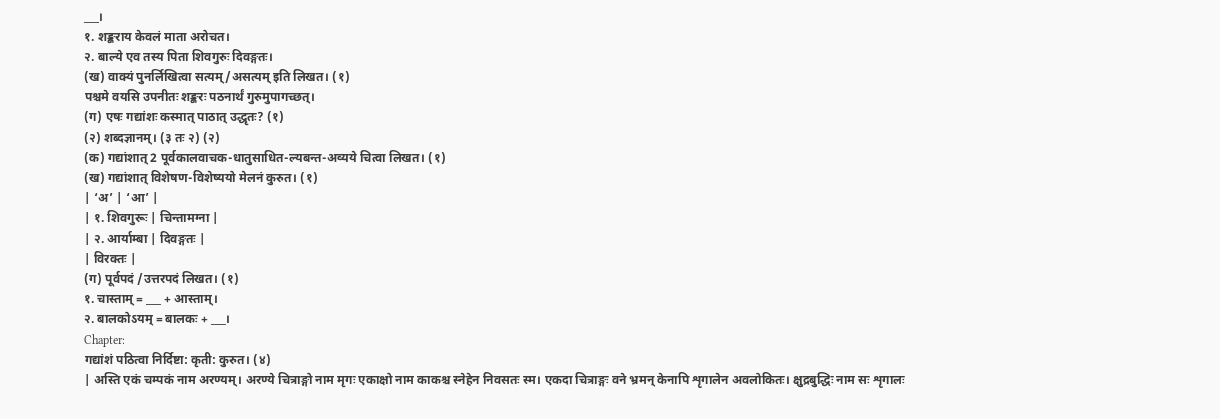___।
१. शङ्कराय केवलं माता अरोचत।
२. बाल्ये एव तस्य पिता शिवगुरुः दिवङ्गतः।
(ख) वाक्यं पुनर्लिखित्वा सत्यम्/असत्यम् इति लिखत। (१)
पश्चमे वयसि उपनीतः शङ्करः पठनार्थं गुरुमुपागच्छत्।
(ग) एषः गद्यांशः कस्मात् पाठात् उद्धृतः? (१)
(२) शब्दज्ञानम्। (३ तः २) (२)
(क) गद्यांशात् 2 पूर्वकालवाचक-धातुसाधित-ल्यबन्त-अव्यये चित्वा लिखत। (१)
(ख) गद्यांशात् विशेषण-विशेष्ययो मेलनं कुरुत। (१)
| ‘अ’ | ‘आ’ |
| १. शिवगुरूः | चिन्तामग्ना |
| २. आर्याम्बा | दिवङ्गतः |
| विरक्तः |
(ग) पूर्वपदं /उत्तरपदं लिखत। (१)
१. चास्ताम् = ___ + आस्ताम्।
२. बालकोऽयम् = बालकः + ___।
Chapter:
गद्यांशं पठित्वा निर्दिष्टा: कृती: कुरुत। (४)
| अस्ति एकं चम्पकं नाम अरण्यम्। अरण्ये चित्राङ्गो नाम मृगः एकाक्षो नाम काकश्च स्नेहेन निवसतः स्म। एकदा चित्राङ्गः वने भ्रमन् केनापि शृगालेन अवलोकितः। क्षुद्रबुद्धिः नाम सः शृगालः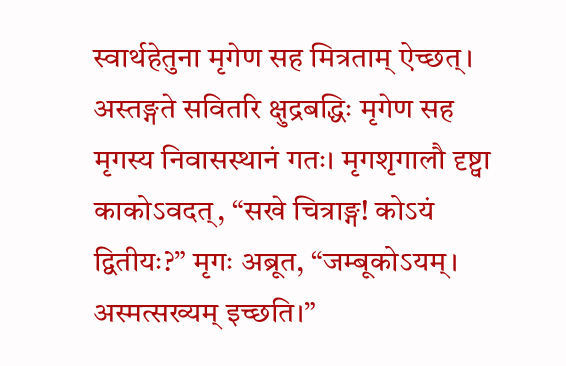स्वार्थहेतुना मृगेण सह मित्रताम् ऐच्छत्। अस्तङ्गते सवितरि क्षुद्रबद्धिः मृगेण सह मृगस्य निवासस्थानं गतः। मृगशृगालौ दृष्ट्वा काकोऽवदत्, “सखे चित्राङ्ग! कोऽयं द्वितीयः?” मृगः अब्रूत, “जम्बूकोऽयम्। अस्मत्सख्यम् इच्छति।”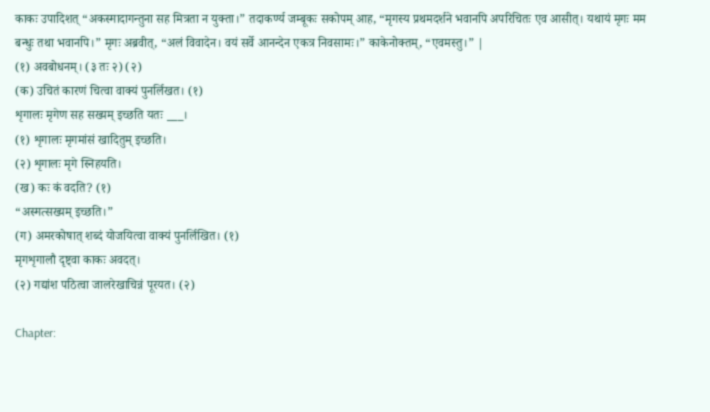काकः उपादिशत् “अकस्मादागन्तुना सह मित्रता न युक्ता।” तदाकर्ण्य जम्बूकः सकोपम् आह, “मृगस्य प्रथमदर्शने भवानपि अपरिचितः एव आसीत्। यथायं मृगः मम बन्धुः तथा भवानपि।” मृगः अब्रवीत्, “अलं विवादेन। वयं सर्वे आनन्देन एकत्र निवसामः।” काकेनोक्तम्, “एवमस्तु।” |
(१) अवबोधनम्। (३ तः २) (२)
(क) उचितं कारणं चित्वा वाक्यं पुनर्लिखत। (१)
शृगालः मृगेण सह सख्यम् इच्छति यतः ___।
(१) शृगालः मृगमांसं खादितुम् इच्छति।
(२) शृगालः मृगे स्निहयति।
(ख) कः कं वदति? (१)
“अस्मत्सख्यम् इच्छति।”
(ग) अमरकोषात् शब्दं योजयित्वा वाक्यं पुनर्लिखित। (१)
मृगशृगालौ दृष्ट्वा काकः अवदत्।
(२) गद्यांश पठित्वा जालरेखाचिन्नं पूरयत। (२)

Chapter: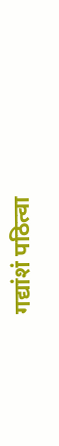गद्यांशं पठित्वा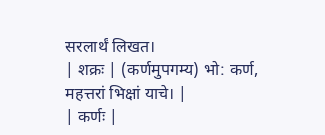सरलार्थं लिखत।
| शक्रः | (कर्णमुपगम्य) भो: कर्ण, महत्तरां भिक्षां याचे। |
| कर्णः |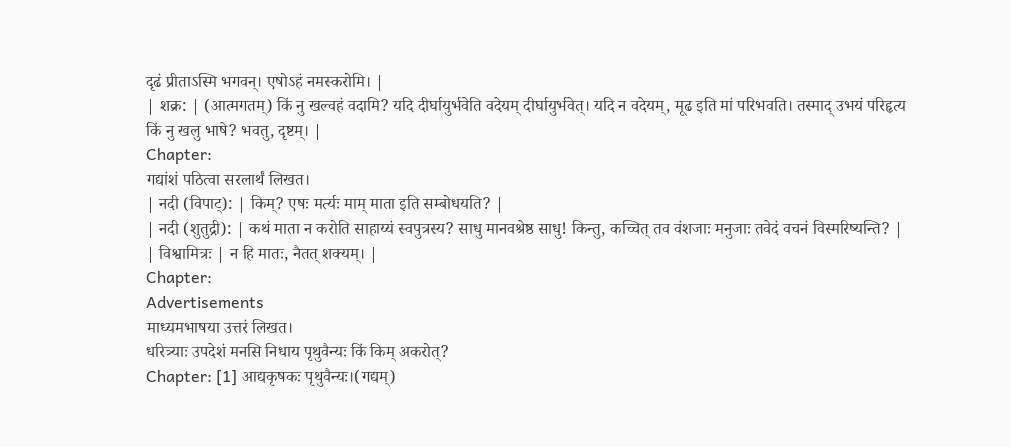दृढं प्रीताऽस्मि भगवन्। एषोऽहं नमस्करोमि। |
| शक्र: | (आत्मगतम्) किं नु खल्वहं वदामि? यदि दीर्घायुर्भवेति वदेयम् दीर्घायुर्भवेत्। यदि न वदेयम्, मूढ इति मां परिभवति। तस्माद् उभयं परिहृत्य किं नु खलु भाषे? भवतु, दृष्टम्। |
Chapter:
गद्यांशं पठित्वा सरलार्थं लिखत।
| नदी (विपाट्): | किम्? एषः मर्त्यः माम् माता इति सम्बोधयति? |
| नदी (शुतुद्री): | कथं माता न करोति साहाय्यं स्वपुत्रस्य? साधु मानवश्रेष्ठ साधु! किन्तु, कच्चित् तव वंशजाः मनुजाः तवेदं वचनं विस्मरिष्यन्ति? |
| विश्वामित्रः | न हि मातः, नैतत् शक्यम्। |
Chapter:
Advertisements
माध्यमभाषया उत्तरं लिखत।
धरित्र्याः उपदेशं मनसि निधाय पृथुवैन्यः किं किम् अकरोत्?
Chapter: [1] आद्यकृषकः पृथुवैन्यः।(गद्यम्)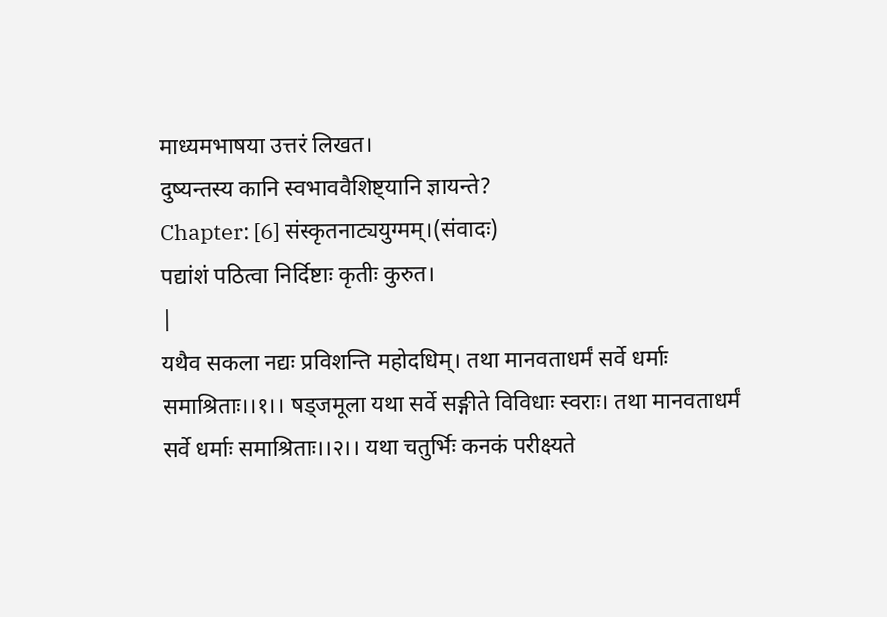माध्यमभाषया उत्तरं लिखत।
दुष्यन्तस्य कानि स्वभाववैशिष्ट्यानि ज्ञायन्ते?
Chapter: [6] संस्कृतनाट्ययुग्मम्।(संवादः)
पद्यांशं पठित्वा निर्दिष्टाः कृतीः कुरुत।
|
यथैव सकला नद्यः प्रविशन्ति महोदधिम्। तथा मानवताधर्मं सर्वे धर्माः समाश्रिताः।।१।। षड्जमूला यथा सर्वे सङ्गीते विविधाः स्वराः। तथा मानवताधर्मं सर्वे धर्माः समाश्रिताः।।२।। यथा चतुर्भिः कनकं परीक्ष्यते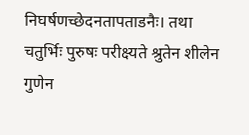निघर्षणच्छेदनतापताडनैः। तथा चतुर्भिः पुरुषः परीक्ष्यते श्रुतेन शीलेन गुणेन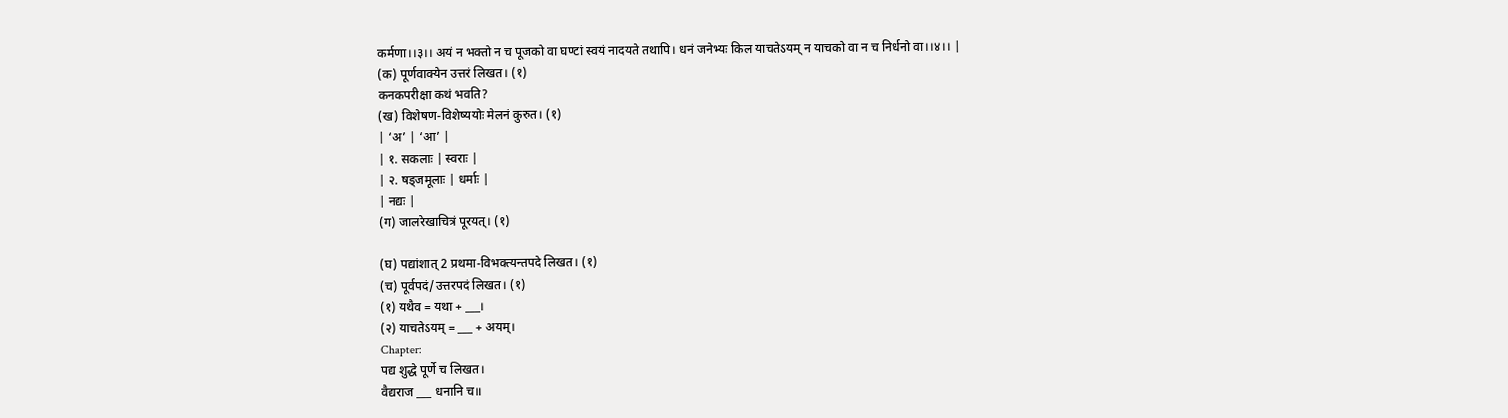कर्मणा।।३।। अयं न भक्तो न च पूजको वा घण्टां स्वयं नादयते तथापि। धनं जनेभ्यः किल याचतेऽयम् न याचको वा न च निर्धनो वा।।४।। |
(क) पूर्णवाक्येन उत्तरं लिखत। (१)
कनकपरीक्षा कथं भवति?
(ख) विशेषण-विशेष्ययोः मेलनं कुरुत। (१)
| ‘अ’ | ‘आ’ |
| १. सकलाः | स्वराः |
| २. षड्जमूलाः | धर्माः |
| नद्यः |
(ग) जालरेखाचित्रं पूरयत्। (१)

(घ) पद्यांशात् 2 प्रथमा-विभक्त्यन्तपदे लिखत। (१)
(च) पूर्वपदं/उत्तरपदं लिखत। (१)
(१) यथैव = यथा + ___।
(२) याचतेऽयम् = ___ + अयम्।
Chapter:
पद्य शुद्धे पूर्णे च लिखत।
वैद्यराज ___ धनानि च॥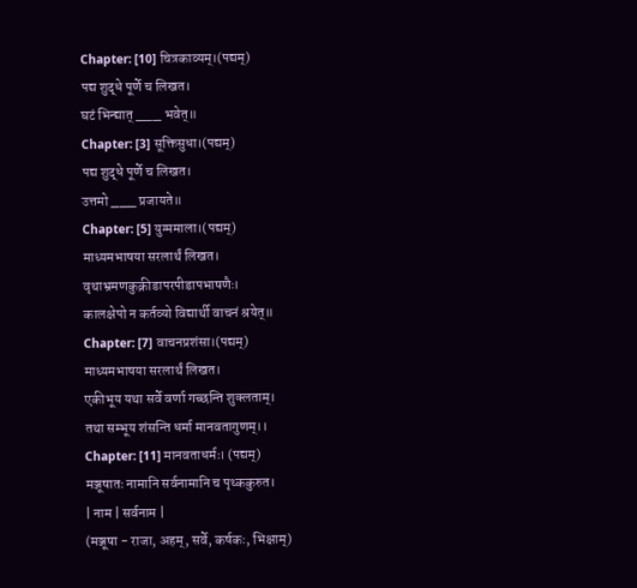Chapter: [10] चित्रकाव्यम्।(पद्यम्)
पद्य शुद्धे पूर्णे च लिखत।
घटं भिन्द्यात् ___ भवेत्॥
Chapter: [3] सूक्तिसुधा।(पद्यम्)
पद्य शुद्धे पूर्णे च लिखत।
उत्तमो ___ प्रजायते॥
Chapter: [5] युग्ममाला।(पद्यम्)
माध्यमभाषया सरलार्थं लिखत।
वृथाभ्रमणकुक्रीडापरपीडापभाषणैः।
कालक्षेपो न कर्तव्यो विद्यार्थी वाचनं श्रयेत्॥
Chapter: [7] वाचनप्रशंसा।(पद्यम्)
माध्यमभाषया सरलार्थं लिखत।
एकीभूय यथा सर्वे वर्णा गच्छन्ति शुक्लताम्।
तथा सम्भूय शंसन्ति धर्मा मानवतागुणम्।।
Chapter: [11] मानवताधर्मः। (पद्यम्)
मञ्जूषातः नामानि सर्वनामानि च पृथ्ककुरुत।
| नाम | सर्वनाम |
(मञ्जूषा - राजा, अहम्, सर्वे, कर्षकः, भिक्षाम्)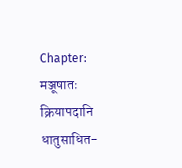Chapter:
मञ्जूषातः क्रियापदानि धातुसाधित-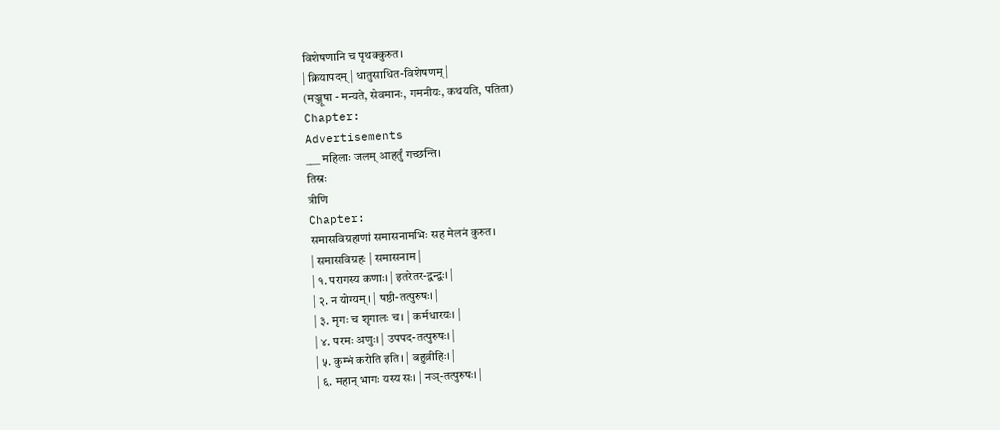विशेषणानि च पृथक्कुरुत।
| क्रियापदम् | धातुसाधित-विशेषणम् |
(मञ्जूषा - मन्यते, सेवमानः, गमनीयः, कथयति, पतिता)
Chapter:
Advertisements
___ महिलाः जलम् आहर्तुं गच्छन्ति।
तिस्रः
त्रीणि
Chapter:
समासविग्रहाणां समासनामभिः सह मेलनं कुरुत।
| समासविग्रहः | समासनाम |
| १. परागस्य कणाः। | इतरेतर-द्वन्द्वः। |
| २. न योग्यम्। | षष्ठी-तत्पुरुषः। |
| ३. मृगः च शृगालः च। | कर्मधारयः। |
| ४. परमः अणुः। | उपपद-तत्पुरुषः। |
| ५. कुम्भं करोति इति। | बहुव्रीहिः। |
| ६. महान् भागः यस्य सः। | नञ्-तत्पुरुषः। |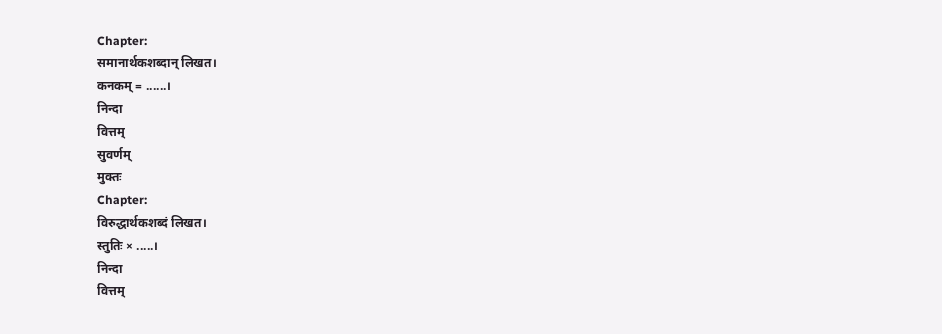Chapter:
समानार्थकशब्दान् लिखत।
कनकम् = ......।
निन्दा
वित्तम्
सुवर्णम्
मुक्तः
Chapter:
विरुद्धार्थकशब्दं लिखत।
स्तुतिः × .....।
निन्दा
वित्तम्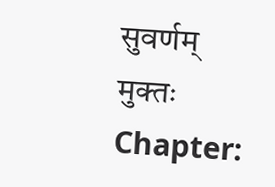सुवर्णम्
मुक्तः
Chapter: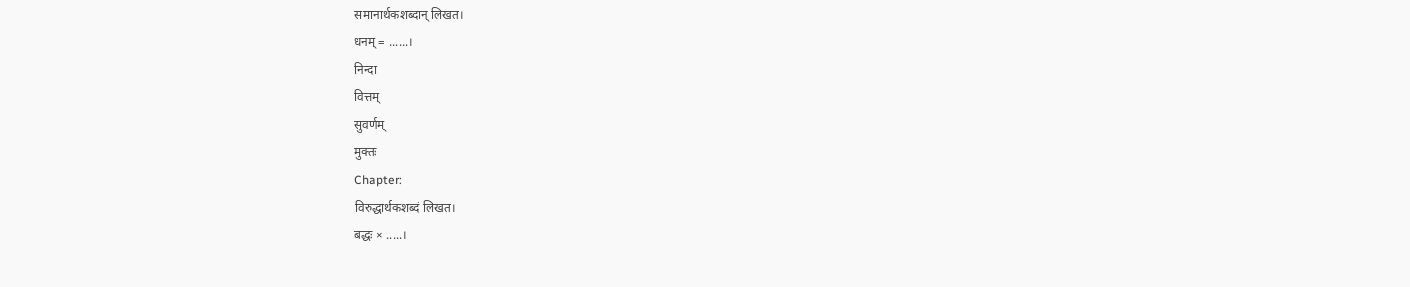समानार्थकशब्दान् लिखत।
धनम् = ......।
निन्दा
वित्तम्
सुवर्णम्
मुक्तः
Chapter:
विरुद्धार्थकशब्दं लिखत।
बद्धः × .....।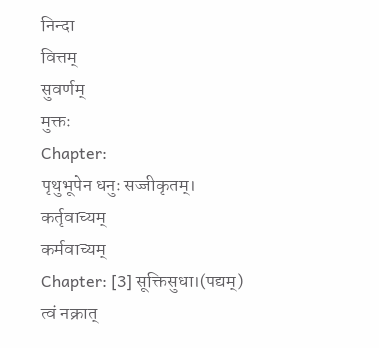निन्दा
वित्तम्
सुवर्णम्
मुक्तः
Chapter:
पृथुभूपेन धनुः सज्जीकृतम्।
कर्तृवाच्यम्
कर्मवाच्यम्
Chapter: [3] सूक्तिसुधा।(पद्यम्)
त्वं नक्रात्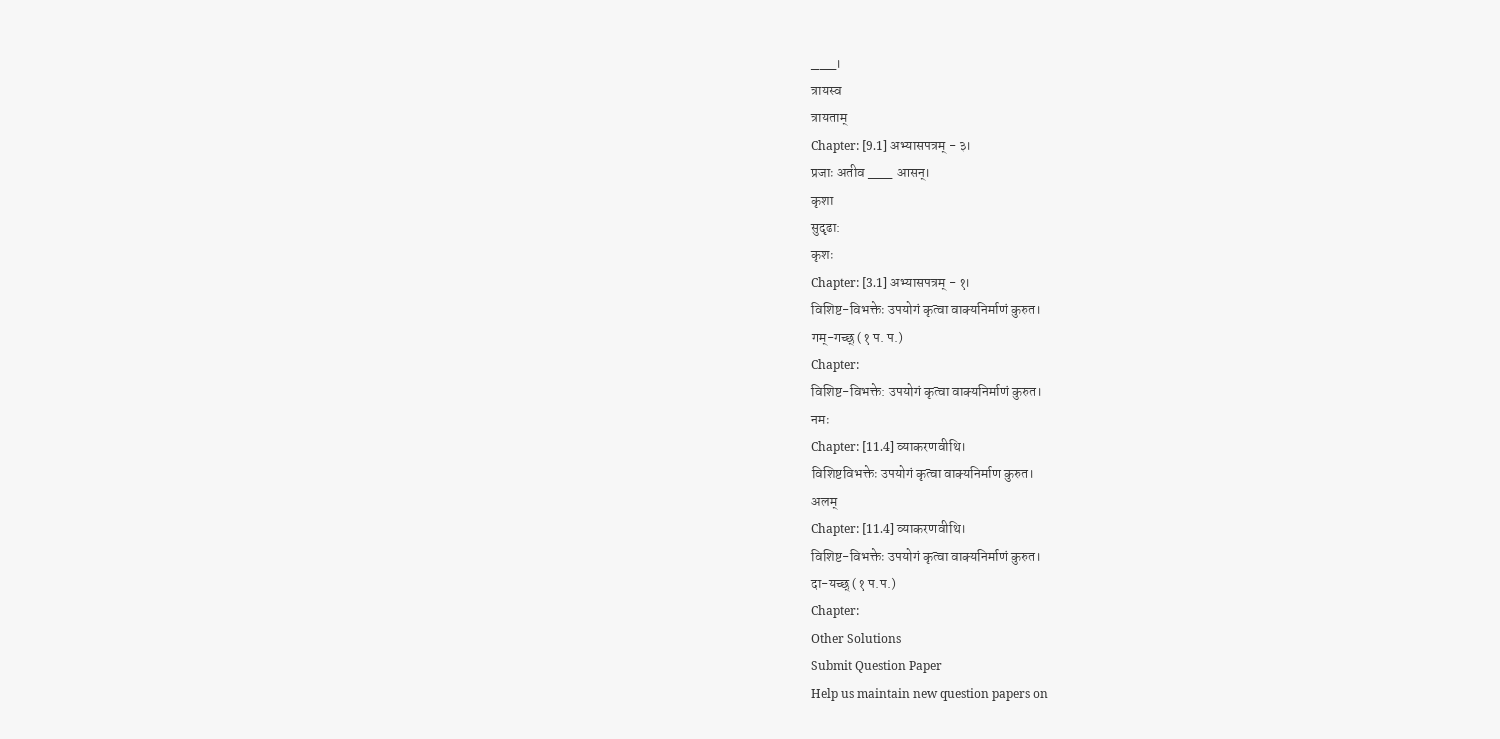___।
त्रायस्व
त्रायताम्
Chapter: [9.1] अभ्यासपत्रम् - ३।
प्रजाः अतीव ___ आसन्।
कृशा
सुदृढा:
कृशः
Chapter: [3.1] अभ्यासपत्रम् - १।
विशिष्ट-विभक्तेः उपयोगं कृत्वा वाक्यनिर्माणं कुरुत।
गम्-गच्छ् (१ प. प.)
Chapter:
विशिष्ट-विभक्ते: उपयोगं कृत्वा वाक्यनिर्माणं कुरुत।
नमः
Chapter: [11.4] व्याकरणवीथि।
विशिष्टविभक्तेः उपयोगं कृत्वा वाक्यनिर्माण कुरुत।
अलम्
Chapter: [11.4] व्याकरणवीथि।
विशिष्ट-विभक्तेः उपयोगं कृत्वा वाक्यनिर्माणं कुरुत।
दा-यच्छ् (१ प.प.)
Chapter:
Other Solutions
Submit Question Paper
Help us maintain new question papers on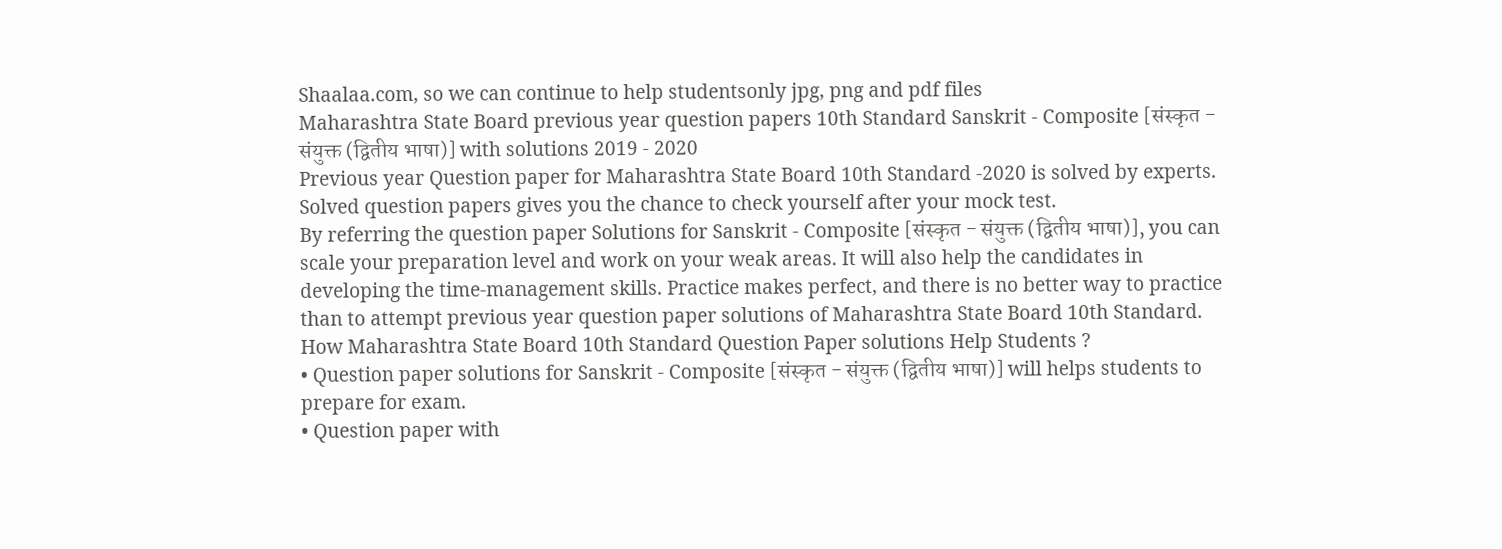Shaalaa.com, so we can continue to help studentsonly jpg, png and pdf files
Maharashtra State Board previous year question papers 10th Standard Sanskrit - Composite [संस्कृत - संयुक्त (द्वितीय भाषा)] with solutions 2019 - 2020
Previous year Question paper for Maharashtra State Board 10th Standard -2020 is solved by experts. Solved question papers gives you the chance to check yourself after your mock test.
By referring the question paper Solutions for Sanskrit - Composite [संस्कृत - संयुक्त (द्वितीय भाषा)], you can scale your preparation level and work on your weak areas. It will also help the candidates in developing the time-management skills. Practice makes perfect, and there is no better way to practice than to attempt previous year question paper solutions of Maharashtra State Board 10th Standard.
How Maharashtra State Board 10th Standard Question Paper solutions Help Students ?
• Question paper solutions for Sanskrit - Composite [संस्कृत - संयुक्त (द्वितीय भाषा)] will helps students to prepare for exam.
• Question paper with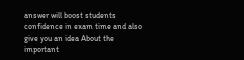answer will boost students confidence in exam time and also give you an idea About the important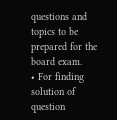questions and topics to be prepared for the board exam.
• For finding solution of question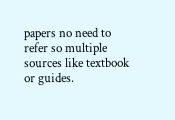papers no need to refer so multiple sources like textbook or guides.